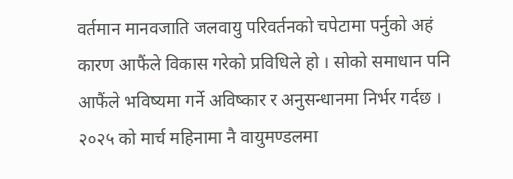वर्तमान मानवजाति जलवायु परिवर्तनको चपेटामा पर्नुको अहं कारण आफैंले विकास गरेको प्रविधिले हो । सोको समाधान पनि आफैंले भविष्यमा गर्ने अविष्कार र अनुसन्धानमा निर्भर गर्दछ ।
२०२५ को मार्च महिनामा नै वायुमण्डलमा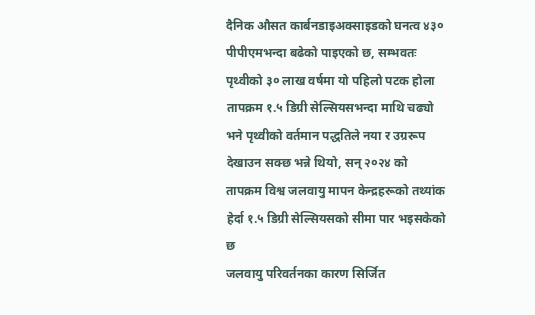दैनिक औसत कार्बनडाइअक्साइडको घनत्व ४३० पीपीएमभन्दा बढेको पाइएको छ, सम्भवतः पृथ्वीको ३० लाख वर्षमा यो पहिलो पटक होला
तापक्रम १.५ डिग्री सेल्सियसभन्दा माथि चढ्यो भने पृथ्वीको वर्तमान पद्धतिले नया र उग्ररूप देखाउन सक्छ भन्ने थियो, सन् २०२४ को तापक्रम विश्व जलवायु मापन केन्द्रहरूको तथ्यांक हेर्दा १.५ डिग्री सेल्सियसको सीमा पार भइसकेको छ
जलवायु परिवर्तनका कारण सिर्जित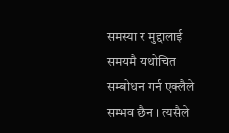समस्या र मुद्दालाई समयमै यथोचित सम्बोधन गर्न एक्लैले सम्भव छैन । त्यसैले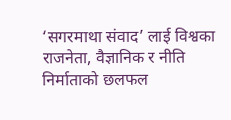‘सगरमाथा संवाद’ लाई विश्वका राजनेता, वैज्ञानिक र नीति निर्माताको छलफल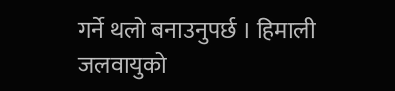गर्ने थलो बनाउनुपर्छ । हिमाली जलवायुको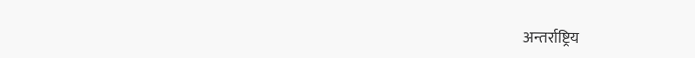अन्तर्राष्ट्रिय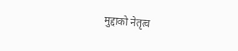मुद्दाको नेतृत्व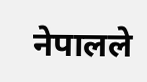नेपालले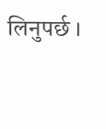लिनुपर्छ ।